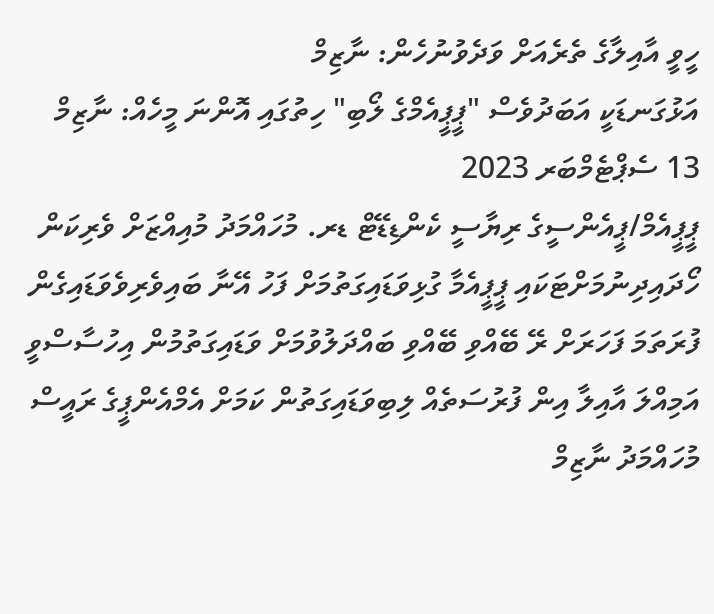ހީވީ އާއިލާގެ ތެރެއަށް ވަދެވުނުހެން: ނާޒިމް
އަޅުގަނޑަކީ އަބަދުވެސް "ޕީޕީއެމްގެ ލޯބި" ހިތުގައި އޮންނަ މީހެއް: ނާޒިމް
13 ސެޕްޓެމްބަރ 2023
ޕީޕީއެމް/ޕީއެންސީގެ ރިޔާސީ ކެންޑިޑޭޓް ޑރ. މުހައްމަދު މުއިއްޒަށް ވެރިކަން ހޯދައިދިނުމަށްޓަކައި ޕީޕީއެމާ ގުޅިވަޑައިގަތުމަށް ފަހު އޭނާ ބައިވެރިވެވަޑައިގެން ފުރަތަމަ ފަހަރަށް ރޭ ބޭއްވި ބޭއްވި ބައްދަލުވުމަށް ވަޑައިގަތުމުން އިހުސާސްވީ އަމިއްލަ އާއިލާ އިން ފުރުސަތެއް ލިބިވަޑައިގަތުން ކަމަށް އެމްއެންޕީގެ ރައީސް މުހައްމަދު ނާޒިމް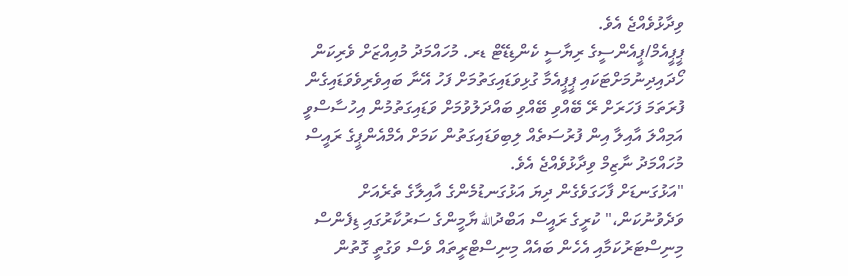ވިދާޅުވެއްޖެ އެވެ.
ޕީޕީއެމް/ޕީއެންސީގެ ރިޔާސީ ކެންޑިޑޭޓް ޑރ. މުހައްމަދު މުއިއްޒަށް ވެރިކަން ހޯދައިދިނުމަށްޓަކައި ޕީޕީއެމާ ގުޅިވަޑައިގަތުމަށް ފަހު އޭނާ ބައިވެރިވެވަޑައިގެން ފުރަތަމަ ފަހަރަށް ރޭ ބޭއްވި ބޭއްވި ބައްދަލުވުމަށް ވަޑައިގަތުމުން އިހުސާސްވީ އަމިއްލަ އާއިލާ އިން ފުރުސަތެއް ލިބިވަޑައިގަތުން ކަމަށް އެމްއެންޕީގެ ރައީސް މުހައްމަދު ނާޒިމް ވިދާޅުވެއްޖެ އެވެ.
"އަޅުގަނޑަށް ފާހަގަވެގެން ދިޔަ އަޅުގަނޑުމެންގެ އާއިލާގެ ތެރެއަށް ވަދެވުނުކަން،" ކުރީގެ ރައީސް އަބްދުالله ޔާމީންގެ ސަރުކާރުގައި ޑިފެންސް މިނިސްޓަރުކަމާއި އެހެން ބައެއް މިނިސްޓްރީތައް ވެސް ވަގުތީ ގޮތުން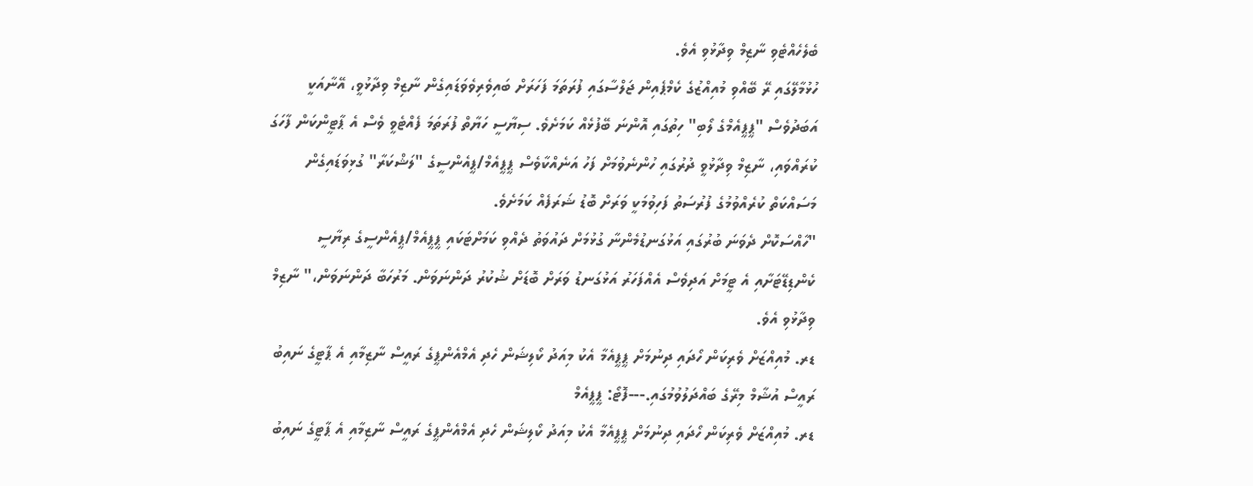ބެލެހެއްޓެވި ނާޒިމް ވިދާޅުވި އެވެ.
ހުޅުމާލޭގައި ރޭ ބޭއްވި މުއިއްޒުގެ ކެމްޕެއިން ޖަލްސާގައި ފުރަތަމަ ފަހަރަށް ބައިވެރިވެވަޑައިގެން ނާޒިމް ވިދާޅުވީ، އޭނާއަކީ އަބަދުވެސް "ޕީޕީއެމްގެ ލޯބި" ހިތުގައި އޮންނަ ބޭފުޅެއް ކަމަށެވެ. ސިޔާސީ ހަޔާތް ފުރަތަމަ ފެއްޓެވީ ވެސް އެ ޕާޓީންކަން ފާހަގަ ކުރައްވައި، ނާޒިމް ވިދާޅުވީ ދުރުގައި ހުންނެވުމަށް ފަހު އަނެއްކާވެސް ޕީޕީއެމް/ޕީއެންސީގެ "ލަޝްކަރާ" ގުޅިވަޑައިގެން މަސައްކަތް ކުރެއްވުމުގެ ފުރުސަތު ފަހިވުމަކީ ވަރަށް ބޮޑު ޝަރަފެއް ކަމަށެވެ.
"ހާއްސަކޮށް ދެވަނަ ބުރުގައި އަޅުގަނޑުމެންނާ ގުޅުމަށް ދައުވަތު ދެއްވި ކަމަށްޓަކައި ޕީޕީއެމް/ޕީއެންސީގެ ރިޔާސީ ކެންޑިޑޭޓަށާއި އެ ޓީމަށް އަދިވެސް އެއްފަހަރު އަޅުގަނޑު ވަރަށް ބޮޑަށް ޝުކުރު ދަންނަވަން. މަރުހަބާ ދަންނަވަން،" ނާޒިމް ވިދާޅުވި އެވެ.
ޑރ. މުއިއްޒަށް ވެރިކަން ހޯދައި ދިނުމަށް ޕީޕީއެމާ އެކު މިއަދު ކޯލިޝަން ހެދި އެމްއެންޕީގެ ރައީސް ނާޒިމާއި އެ ޕާޓީގެ ނައިބު ރައީސް އުޝާމް މިރޭގެ ބައްދަލުވުމުގައި.---ފޮޓޯ: ޕީޕީއެމް
ޑރ. މުއިއްޒަށް ވެރިކަން ހޯދައި ދިނުމަށް ޕީޕީއެމާ އެކު މިއަދު ކޯލިޝަން ހެދި އެމްއެންޕީގެ ރައީސް ނާޒިމާއި އެ ޕާޓީގެ ނައިބު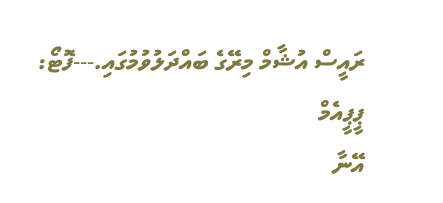ރައީސް އުޝާމް މިރޭގެ ބައްދަލުވުމުގައި.---ފޮޓޯ: ޕީޕީއެމް
އޭނާ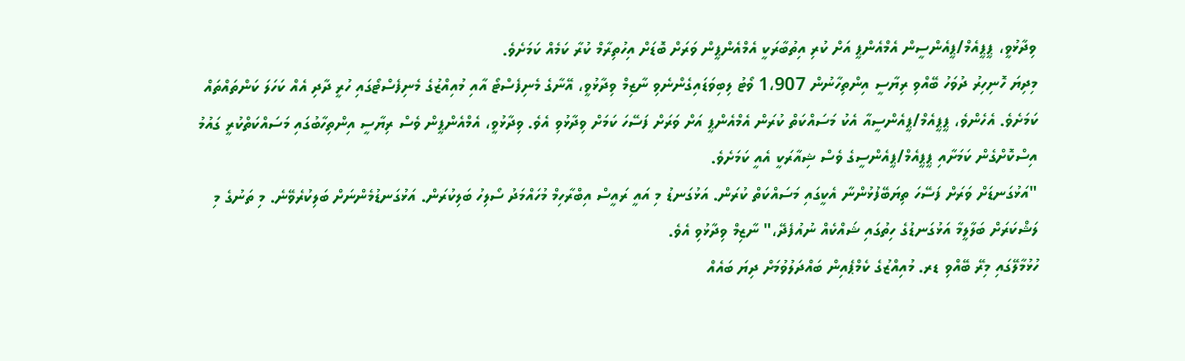ވިދާޅުވީ، ޕީޕީއެމް/ޕީއެންސީން އެމްއެންޕީ އަށް ކުރި އިތުބާރަކީ އެމްއެންޕީން ވަރަށް ބޮޑަށް އިހުތިރާމް ކުރާ ކަމެއް ކަމަށެވެ.
މިދިޔަ ހޮނިހިރު ދުވަހު ބޭއްވި ރިޔާސީ އިންތިހާނުން 1،907 ވޯޓު ލިބިވަޑައިގެންނެވި ނާޒިމް ވިދާޅުވީ، އޭނާގެ މެނިފެސްޓޯ އާއި މުއިއްޒުގެ މެނިފެސްޓޯގައި ހުރީ ދާދި އެއް ކަހަލަ ކަންތައްތައް ކަމަށެވެ. އެހެންވެ، ޕީޕީއެމް/ޕީއެންސީއާ އެކު މަސައްކަތް ކުރަން އެމްއެންޕީ އަށް ވަރަށް ފަސޭހަ ކަމަށް ވިދާޅުވި އެވެ. ވިދާޅުވީ، އެމްއެންޕީން ވެސް ރިޔާސީ އިންތިހާބުގައި މަސައްކަތްކުރީ ގައުމު އިސްކޮށްގެން ކަމަށާއި ޕީޕީއެމް/ޕީއެންސީގެ ވެސް ޝިއާރަކީ އެއީ ކަމަށެވެ.
"އަޅުގަނޑަށް ވަރަށް ފަސޭހަ ތިޔަބޭފުޅުންނާ އެކީގައި މަސައްކަތް ކުރަން. އަޅުގަނޑު މި އައީ ރައީސް އިބްރާހިމް މުހައްމަދު ސޯލިހު ބަލިކުރަން. އަޅުގަނޑުމެންނަށް ބަލިކުރެވޭނެ. މި ތަނުގެ މި ލަޝްކަރަށް ބަލާލީމާ އަޅުގަނޑުގެ ހިތުގައި ޝައްކެއް ނުއުފެދޭ،" ނާޒިމް ވިދާޅުވި އެވެ.
ހުޅުމާލޭގައި މިރޭ ބޭއްވި ޑރ. މުއިއްޒުގެ ކެމްޕެއިން ބައްދަލުވުމަށް ދިޔަ ބައެއް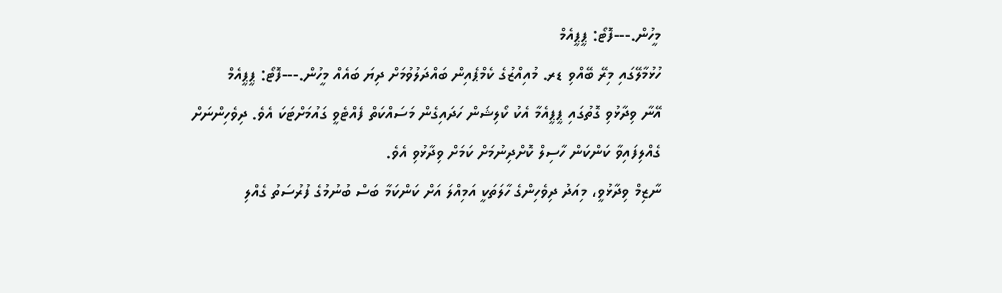މީހުން.---ފޮޓޯ: ޕީޕީއެމް
ހުޅުމާލޭގައި މިރޭ ބޭއްވި ޑރ. މުއިއްޒުގެ ކެމްޕެއިން ބައްދަލުވުމަށް ދިޔަ ބައެއް މީހުން.---ފޮޓޯ: ޕީޕީއެމް
އޭނާ ވިދާޅުވި ގޮތުގައި ޕީޕީއެމާ އެކު ކޯލިޝަން ހަދައިގެން މަސައްކަތް ފެއްޓެވީ ގައުމަށްޓަކަ އެވެ. ދިވެހިންނަށް ގެއްލިފައިވާ ކަންކަން ހާސިލް ކޮށްދިނުމަށް ކަމަށް ވިދާޅުވި އެވެ.
ނާޒިމް ވިދާޅުވީ، މިއަދު ދިވެހިންގެ ހާލަތަކީ އަމިއްލަ އަށް ކަންކަމާ ބަސް ބުނުމުގެ ފުރުސަތު ގެއްލި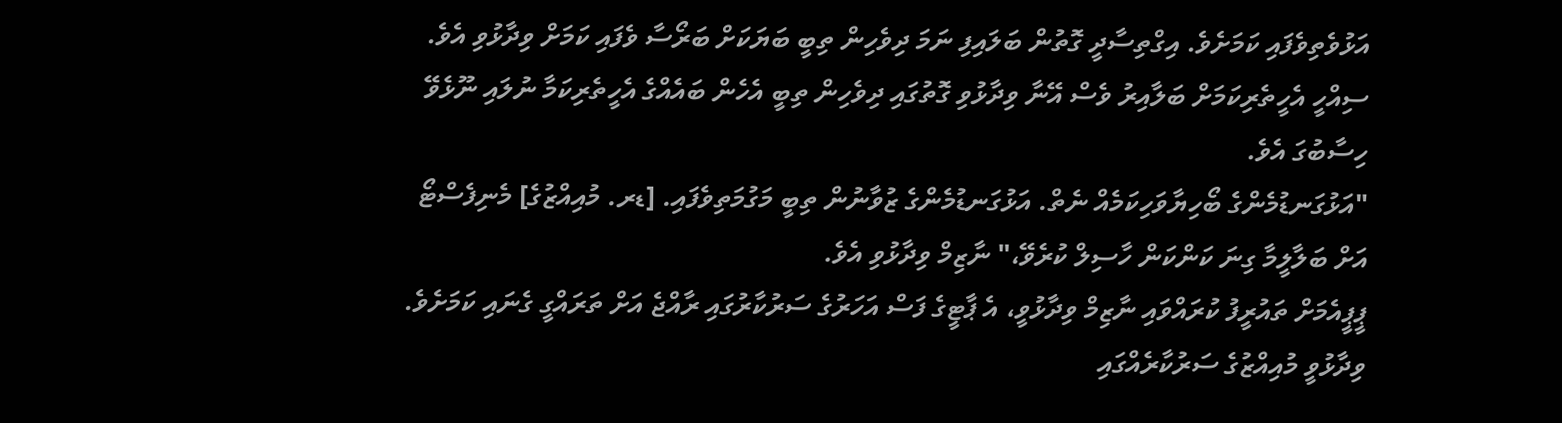އަޅުވެތިވެފައި ކަމަށެވެ. އިގްތިސާދީ ގޮތުން ބަލައިފި ނަމަ ދިވެހިން ތިބީ ބަޔަކަށް ބަރޯސާ ވެފައި ކަމަށް ވިދާޅުވި އެވެ. ސިއްހީ އެހީތެރިކަމަށް ބަލާއިރު ވެސް އޭނާ ވިދާޅުވި ގޮތުގައި ދިވެހިން ތިބީ އެހެން ބައެއްގެ އެހީތެރިކަމާ ނުލައި ނޫޅެވޭ ހިސާބުގަ އެވެ.
"އަޅުގަނޑުމެންގެ ބޯހިޔާވަހިކަމެއް ނެތް. އަޅުގަނޑުމެންގެ ޒުވާނުން ތިބީ މަގުމަތިވެފައި. [ޑރ. މުއިއްޒުގެ] މެނިފެސްޓޯ އަށް ބަލާލީމާ ގިނަ ކަންކަން ހާސިލް ކުރެވޭ،" ނާޒިމް ވިދާޅުވި އެވެ.
ޕީޕީއެމަށް ތައުރީފު ކުރައްވައި ނާޒިމް ވިދާޅުވީ، އެ ޕާޓީގެ ފަސް އަހަރުގެ ސަރުކާރުގައި ރާއްޖެ އަށް ތަރައްގީ ގެނައި ކަމަށެވެ. ވިދާޅުވީ މުއިއްޒުގެ ސަރުކާރެއްގައި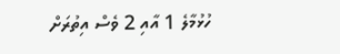ހުޅުމާލެ 1 އާއި 2 ވެސް އިތުރަށް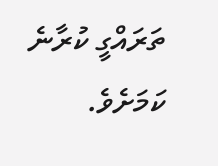ތަރައްގީ ކުރާނެ ކަމަށެވެ.